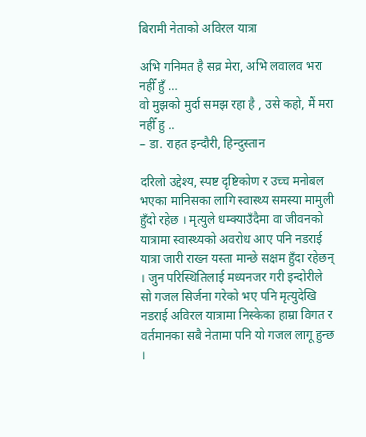बिरामी नेताको अविरल यात्रा

अभि गनिमत है सव्र मेरा, अभि लवालव भरा नहीँ हुँ …
वो मुझको मुर्दा समझ रहा है , उसे कहो, मैं मरा नहीँ हु ..
– डा. राहत इन्दौरी, हिन्दुस्तान

दरिलो उद्देश्य, स्पष्ट दृष्टिकोण र उच्च मनोबल भएका मानिसका लागि स्वास्थ्य समस्या मामुली हुँदो रहेछ । मृत्युले धम्क्याउँदैमा वा जीवनको यात्रामा स्वास्थ्यको अवरोध आए पनि नडराई यात्रा जारी राख्न यस्ता मान्छे सक्षम हुँदा रहेछन् । जुन परिस्थितिलाई मध्यनजर गरी इन्दोरीले सो गजल सिर्जना गरेको भए पनि मृत्युदेखि नडराई अविरल यात्रामा निस्केका हाम्रा विगत र वर्तमानका सबै नेतामा पनि यो गजल लागू हुन्छ ।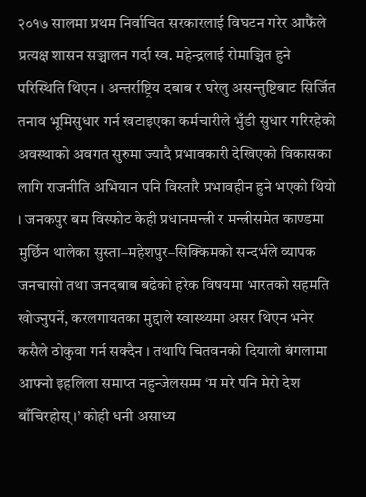२०१७ सालमा प्रथम निर्वाचित सरकारलाई विघटन गरेर आफैंले प्रत्यक्ष शासन सञ्चालन गर्दा स्व. महेन्द्रलाई रोमाञ्चित हुने परिस्थिति थिएन । अन्तर्राष्ट्रिय दबाब र घरेलु असन्तुष्टिबाट सिर्जित तनाव भूमिसुधार गर्न खटाइएका कर्मचारीले भुँडी सुधार गरिरहेको अवस्थाको अवगत सुरुमा ज्यादै प्रभावकारी देखिएको विकासका लागि राजनीति अभियान पनि विस्तारै प्रभावहीन हुने भएको थियो । जनकपुर बम विस्फोट केही प्रधानमन्त्री र मन्त्रीसमेत काण्डमा मुर्छिन थालेका सुस्ता–महेशपुर–सिक्किमको सन्दर्भले व्यापक जनचासो तथा जनदबाब बढेको हरेक विषयमा भारतको सहमति खोज्नुपर्ने, करलगायतका मुद्दाले स्वास्थ्यमा असर थिएन भनेर कसैले ठोकुवा गर्न सक्दैन । तथापि चितवनको दियालो बंगलामा आफ्नो इहलिला समाप्त नहुन्जेलसम्म ‘म मरे पनि मेरो देश बाँचिरहोस् ।’ कोही धनी असाध्य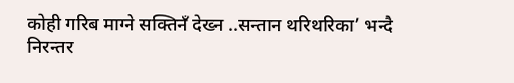कोही गरिब माग्ने सक्तिनँ देख्न ..सन्तान थरिथरिका’ भन्दै निरन्तर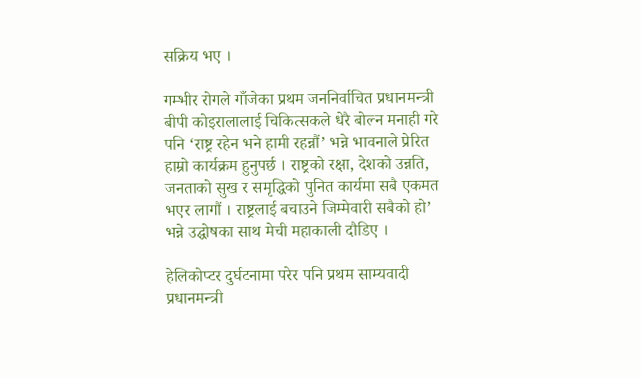सक्रिय भए ।

गम्भीर रोगले गाँजेका प्रथम जननिर्वाचित प्रधानमन्त्री बीपी कोइरालालाई चिकित्सकले धेरै बोल्न मनाही गरे पनि ‘राष्ट्र रहेन भने हामी रहन्नौं’ भन्ने भावनाले प्रेरित हाम्रो कार्यक्रम हुनुपर्छ । राष्ट्रको रक्षा, देशको उन्नति, जनताको सुख र समृद्धिको पुनित कार्यमा सबै एकमत भएर लागौं । राष्ट्रलाई बचाउने जिम्मेवारी सबैको हो’ भन्ने उद्घोषका साथ मेची महाकाली दौडिए ।

हेलिकोप्टर दुर्घटनामा परेर पनि प्रथम साम्यवादी प्रधानमन्त्री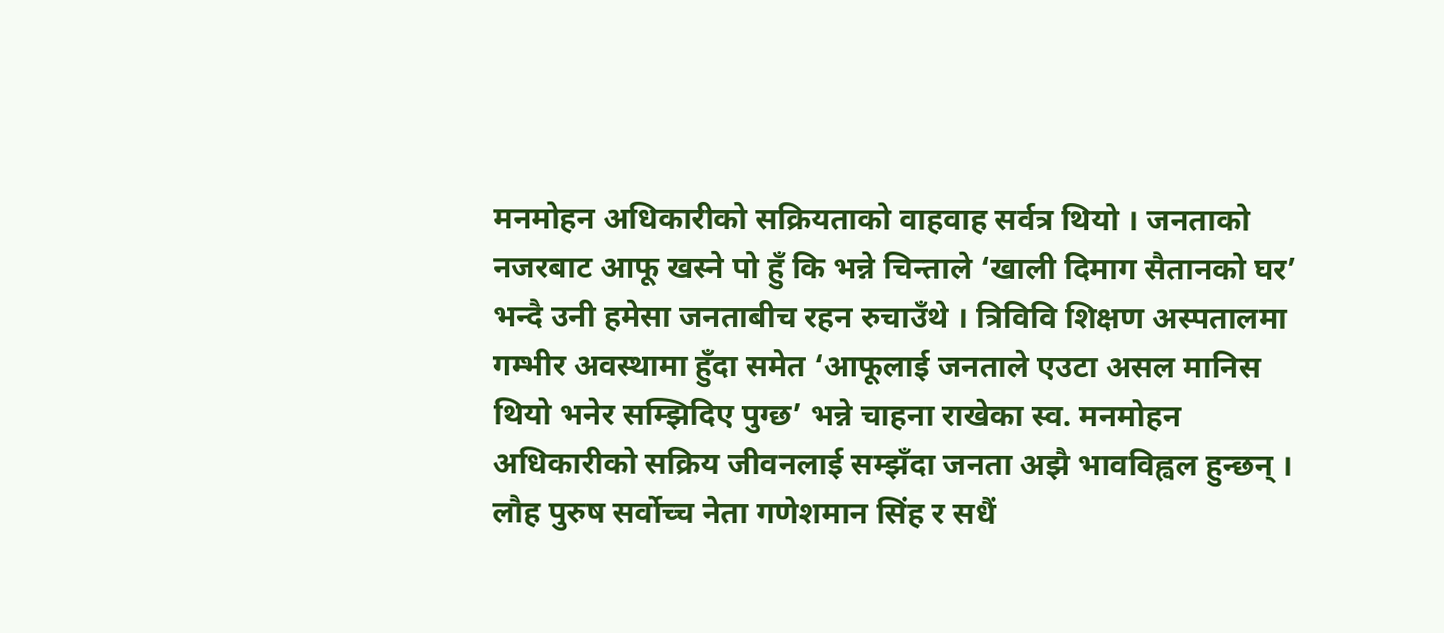मनमोहन अधिकारीको सक्रियताको वाहवाह सर्वत्र थियो । जनताको नजरबाट आफू खस्ने पो हुँ कि भन्ने चिन्ताले ‘खाली दिमाग सैतानको घर’ भन्दै उनी हमेसा जनताबीच रहन रुचाउँथे । त्रिविवि शिक्षण अस्पतालमा गम्भीर अवस्थामा हुँदा समेत ‘आफूलाई जनताले एउटा असल मानिस थियो भनेर सम्झिदिए पुग्छ’ भन्ने चाहना राखेका स्व. मनमोहन अधिकारीको सक्रिय जीवनलाई सम्झँदा जनता अझै भावविह्वल हुन्छन् ।
लौह पुरुष सर्वोच्च नेता गणेशमान सिंह र सधैं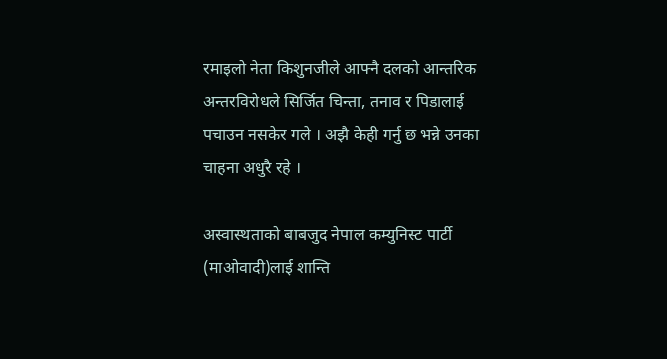रमाइलो नेता किशुनजीले आफ्नै दलको आन्तरिक अन्तरविरोधले सिर्जित चिन्ता, तनाव र पिडालाई पचाउन नसकेर गले । अझै केही गर्नु छ भन्ने उनका चाहना अधुरै रहे ।

अस्वास्थताको बाबजुद नेपाल कम्युनिस्ट पार्टी (माओवादी)लाई शान्ति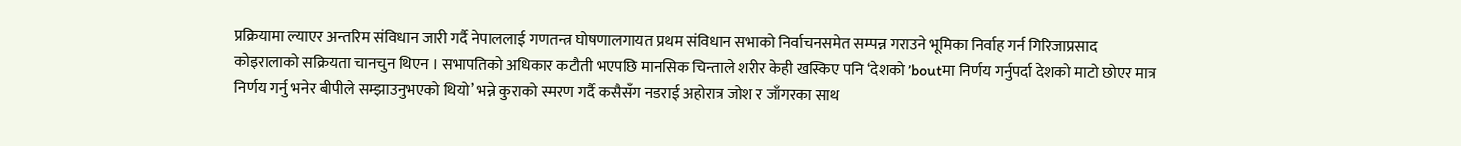प्रक्रियामा ल्याएर अन्तरिम संविधान जारी गर्दै नेपाललाई गणतन्त्र घोषणालगायत प्रथम संविधान सभाको निर्वाचनसमेत सम्पन्न गराउने भूमिका निर्वाह गर्न गिरिजाप्रसाद कोइरालाको सक्रियता चानचुन थिएन । सभापतिको अधिकार कटौती भएपछि मानसिक चिन्ताले शरीर केही खस्किए पनि ‘देशको ’boutमा निर्णय गर्नुपर्दा देशको माटो छोएर मात्र निर्णय गर्नु भनेर बीपीले सम्झाउनुभएको थियो’ भन्ने कुराको स्मरण गर्दै कसैसँग नडराई अहोरात्र जोश र जाँगरका साथ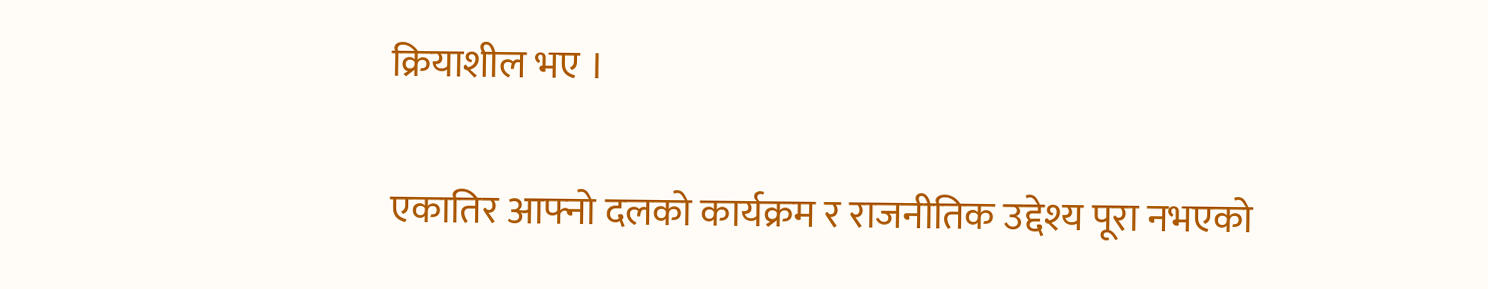क्रियाशील भए ।

एकातिर आफ्नो दलको कार्यक्रम र राजनीतिक उद्देश्य पूरा नभएको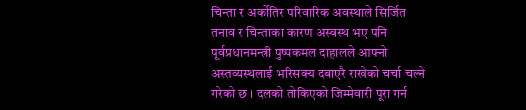चिन्ता र अर्कोतिर परिवारिक अवस्थाले सिर्जित तनाव र चिन्ताका कारण अस्वस्थ भए पनि पूर्वप्रधानमन्त्री पुष्पकमल दाहालले आफ्नो अस्तव्यस्थलाई भरिसक्य दबाएरै राखेको चर्चा चल्ने गरेको छ । दलको तोकिएको जिम्मेवारी पूरा गर्न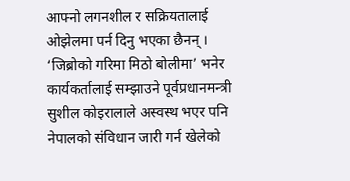आफ्नो लगनशील र सक्रियतालाई ओझेलमा पर्न दिनु भएका छैनन् । ‘जिब्रोको गरिमा मिठो बोलीमा’ भनेर कार्यकर्तालाई सम्झाउने पूर्वप्रधानमन्त्री सुशील कोइरालाले अस्वस्थ भएर पनि नेपालको संविधान जारी गर्न खेलेको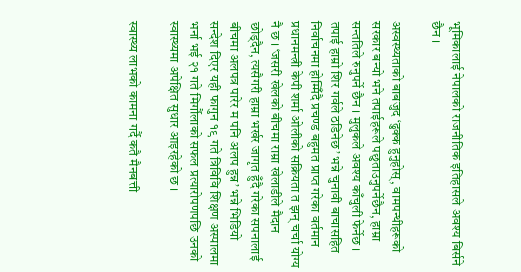भूमिकालाई नेपालको राजनीतिक इतिहासले अवश्य बिर्सने छैन ।

अस्वस्थ्यताको बाबजुद ‘ढुक्क हुनुहोस्, वामपन्थीहरूको सरकार बन्यो भने तपाईहरूले पछुताउनुपर्नेछैन, हाम्रा सन्ततिले रुनुपर्ने छैन । मुलुकले अवश्य काँचुली फेर्नेछ । तपाई हाम्रो शिर गर्वले ठडिनेछ’ भन्ने चुनावी बाचासहित निर्वाचनमा होम्मिँदै प्रचण्ड बहुमत प्राप्त गरेका वर्तमान प्रधानमन्त्री केपी शर्मा ओलीको सक्रियता त झन् चर्चा योग्य नै छ । ‘जसरी खेलको बीचमा राम्रा खेलाडीले मैदान छोड्दैन, त्यसैगरी हाम्रा भर्खर जागृत हुँदै गरेका सपनालाई बीचमा अलपत्र पारेर म पनि अलप हुन्न’ भन्ने भिडियो सन्देश दिएर यही फागुन १९ गते त्रिविवि शिक्षण अस्पालमा भर्ना भई २१ गते मिर्गौलाको सफल प्रत्यारोपणपछि उनको स्वास्थ्यमा अपेक्षित सुधार आइरहेको छ ।

स्वास्थ्य लाभको कामना गर्दै कतै मैनबत्ती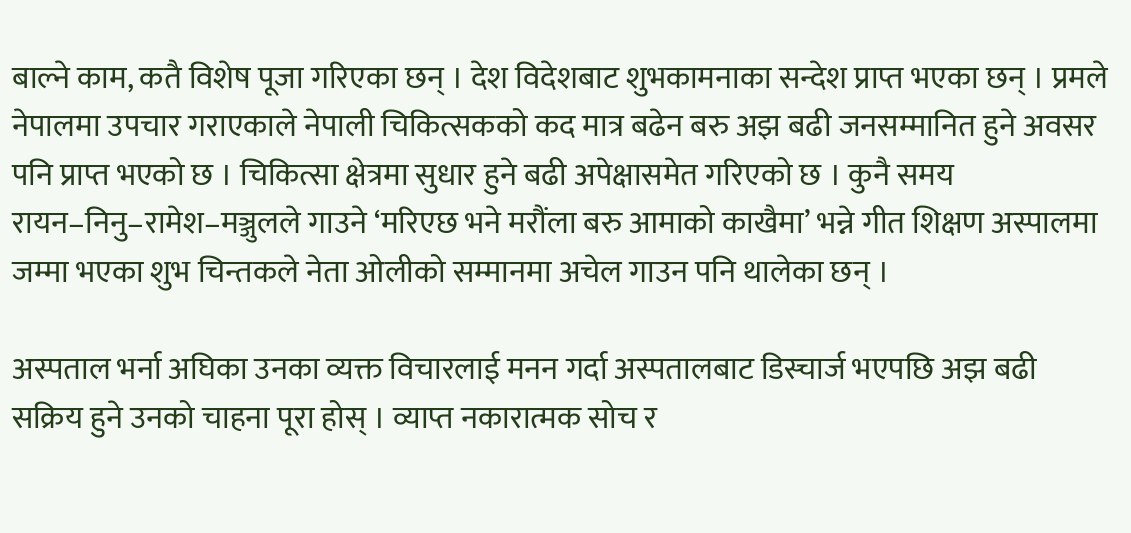बाल्ने काम, कतै विशेष पूजा गरिएका छन् । देश विदेशबाट शुभकामनाका सन्देश प्राप्त भएका छन् । प्रमले नेपालमा उपचार गराएकाले नेपाली चिकित्सकको कद मात्र बढेन बरु अझ बढी जनसम्मानित हुने अवसर पनि प्राप्त भएको छ । चिकित्सा क्षेत्रमा सुधार हुने बढी अपेक्षासमेत गरिएको छ । कुनै समय रायन–निनु–रामेश–मञ्जुलले गाउने ‘मरिएछ भने मरौंला बरु आमाको काखैमा’ भन्ने गीत शिक्षण अस्पालमा जम्मा भएका शुभ चिन्तकले नेता ओलीको सम्मानमा अचेल गाउन पनि थालेका छन् ।

अस्पताल भर्ना अघिका उनका व्यक्त विचारलाई मनन गर्दा अस्पतालबाट डिस्चार्ज भएपछि अझ बढी सक्रिय हुने उनको चाहना पूरा होस् । व्याप्त नकारात्मक सोच र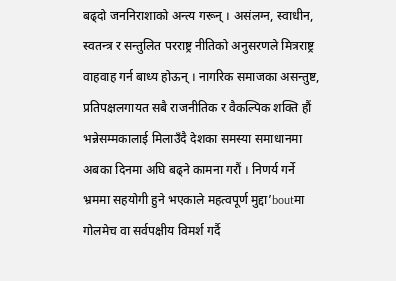बढ्दो जननिराशाको अन्त्य गरून् । असंलग्न, स्वाधीन, स्वतन्त्र र सन्तुलित परराष्ट्र नीतिको अनुसरणले मित्रराष्ट्र वाहवाह गर्न बाध्य होऊन् । नागरिक समाजका असन्तुष्ट, प्रतिपक्षलगायत सबै राजनीतिक र वैकल्पिक शक्ति हौं भन्नेसम्मकालाई मिलाउँदै देशका समस्या समाधानमा अबका दिनमा अघि बढ्ने कामना गरौं । निणर्य गर्ने भ्रममा सहयोगी हुने भएकाले महत्वपूर्ण मुद्दा’boutमा गोलमेच वा सर्वपक्षीय विमर्श गर्दै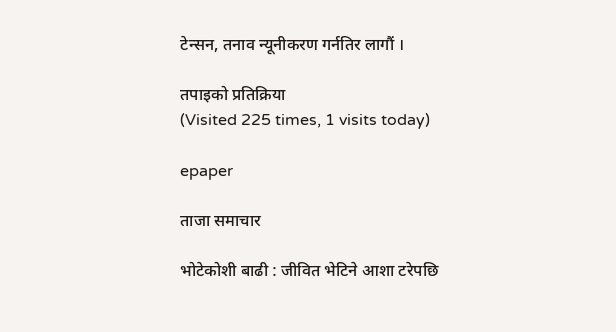टेन्सन, तनाव न्यूनीकरण गर्नतिर लागौं ।

तपाइको प्रतिक्रिया
(Visited 225 times, 1 visits today)

epaper

ताजा समाचार

भोटेकोशी बाढी : जीवित भेटिने आशा टरेपछि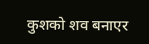कुशको शव बनाएर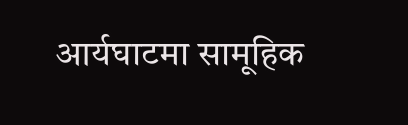आर्यघाटमा सामूहिक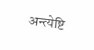अन्त्येष्टि